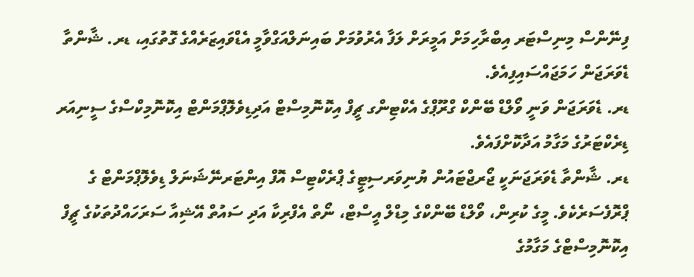ފިނޭންސް މިނިސްޓަރ އިބްރާހިމަށް އަމީރަށް ލަފާ އެރުވުމަށް ބައިނަލްއަގްވާމީ އެޑްވައިޒަރެއްގެ ގޮތުގައި، ޑރ. ޝާންތާ ޑެވަރަޖަން ހަމަޖައްސައިފިއެވެ.
ޑރ. ޑެވަރަޖަން ވަނީ ވޯލްޑް ބޭންކް ގްރޫޕްގެ އެކްޓިންގ ޗީފް އިކޮނޮމިސްޓް އަދިޑިވެލޮޕްމަންޓް އިކޮނޮމިކްސްގެ ސީނިއަރ ޑިރެކްޓަރުގެ މަގާމު އަދާކޮށްފައެވެ.
ޑރ. ޝާންތާ ޑެވަރަޖަނަކީ ޖޯރޖްޓައުން ޔުނިވަރސިޓީގެ ޕްރެކްޓިސް އޮފް އިންޓަރނޭޝަނަލް ޑިވެލޮޕްމަންޓް ގެ ޕްރޮފެސަރެކެވެ. މީގެ ކުރިން، ވޯލްޑް ބޭންކްގެ މިޑްލް އީސްޓް، ނޯތް އެފްރިކާ އަދި ސައުތް އޭޝިއާ ސަރަހައްދުތަކުގެ ޗީފް އިކޮނޮމިސްޓްގެ މަގާމުގެ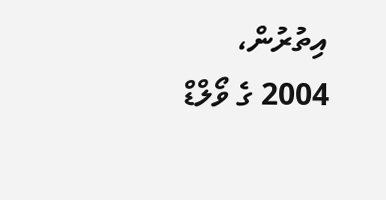އިތުރުން، 2004 ގެ ވޯލްޑް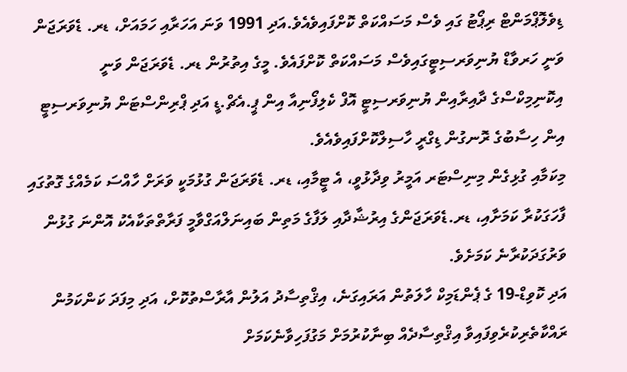ޑިވެލޮޕްމަންޓް ރިޕޯޓު ގައި ވެސް މަސައްކަތް ކޮށްފައިވެއެވެ.އަދި 1991 ވަނަ އަހަރާއި ހަމައަށް، ޑރ. ޑެވަރަޖަން ވަނީ ހަރވާޑް ޔުނިވަރސިޓީގައިވެސް މަސައްކަތް ކޮށްފައެވެ. މީގެ އިތުރުން ޑރ. ޑެވަރަޖަން ވަނީ އިކޮނިމިކްސްގެ ދާއިރާއިން ޔުނިވަރސިޓީ އޮފް ކެލިފޯނިއާ އިން ޕީ.އެޗް.ޑީ އަދި ޕްރިންސްޓަން ޔުނިވަރސިޓީ އިން ހިސާބުގެ ރޮނގުން ޑިގްރީ ހާސިލްކޮށްފައިވެއެވެ.
މިކަމާއި ގުޅިގެން މިނިސްޓަރ އަމީރު ވިދާޅުވީ، އެ ޓީމާއި، ޑރ. ޑެވަރަޖަން ގުޅުމަކީ ވަރަށް ހާއްސަ ކަމެއްގެ ގޮތުގައި ފާހަގަކުރާ ކަމަށާއި، ޑރ.ޑެވަރަޖަންގެ އިރުޝާދާއި ލަފާގެ މަތިން ބައިނަލްއަގްވާމީ ފަރާތްތަކާއެކު އޮންނަ ގުޅުން ވަރުގަދަކުރާނެ ކަމަށެވެ.
އަދި ކޮވިޑް-19 ގެ ޕެންޑަމިކް ހާލަތުން އަރައިގަނެ، އިޤްތިސާދު އަލުން އާރާސްތުކޮށް، އަދި މިފަދަ ކަންކަމުން ރައްކާތެރިކުރެވިފައިވާ އިޤްތިސާދެއް ބިނާކުރުމަށް މަގުފަހިވާނެކަމަށް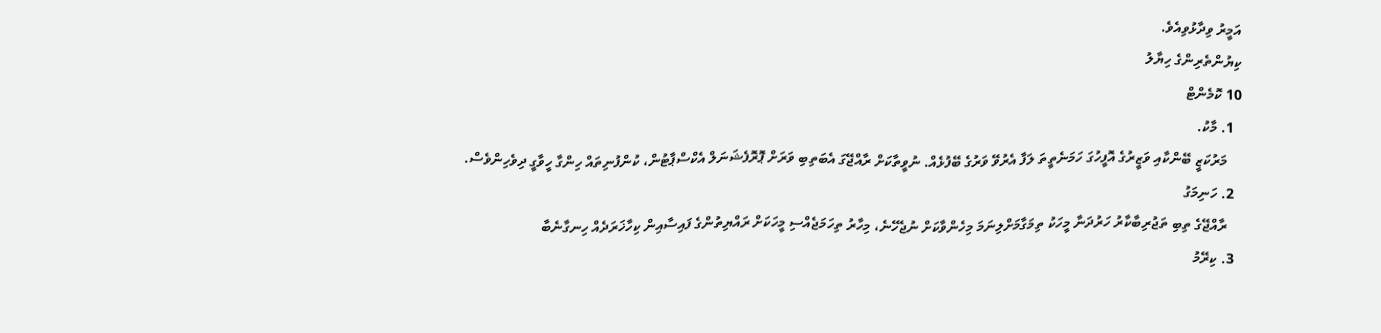އަމީރު ވިދާޅުވިއެވެ.
ކިޔުންތެރިންގެ ހިޔާލު
10 ކޮމެންޓް
  1. މާކު.
    މަރުކަޒީ ބޭންކާއި ވަޒީރުގެ އޮފީހުގަ ހަމަނެތީތަ ލަފާ އެރުވޭ ވަރުގެ ބޭފުޅެއް. ނުވީތާކަށް ރާއްޖޭގަ އެބަތިބި ވަރަށް ޕޮރޮފެޝަނަލް އެކްސްޕާޓުން، ކުންފުނިތައް ހިންގާ ހީވާގީ ދިވެހިންވެސް.
  2. ހަނިމަގު
    ރާއްޖޭގެ ތިބި ތަޖުރިބާކާރު ހަރުދަނާ މީހަކު ތިމަގާމަށްލިނަމަ މިހެންވާކަށް ނުޖެހޭނެ، މިހާރު ތިހަމަޖެއްސި މީހަކަށް ރައްޔިތުންގެ ފައިސާއިން ކިހާޚަރަދެއް ހިނގާނެބާ
  3. ކިރޭމު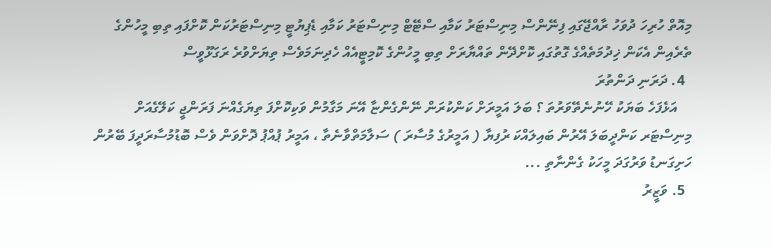މިއޮތް ހުރިހަ ދުވަހު ރާއްޖޭގައި ފިނޭންސް މިނިސްޓަރު ކަމާއި ސްޓޭޓް މިނިސްޓަރު ކަމާއި ޑެޕިޔުޓީ މިނިސްޓަރުކަން ކޮށްފައި ތިބި މީހުންގެ ތެރެއިން އެކަން ޚިދުމަތެއްގެ ގޮތުގައި ކޮށްދޭން ތައްޔާރަށް ތިބި މީހުންގެ ކޮމިޓީއެއް ހެދިނަމަވެސް ތިޔަށްވުރެ ރަގަޅޫވީސް
  4. ދަރަނި ދަންތުރަ
    އަޅެފަހެ ބަޔަކު ހޭނުނެތޭވަރުތަ ؟ ބަލަ އަމީރަށް ކަންކުރަން ނޭންގެންޏާ އޭނަ މަގާމުން ވަކިކޮށްފަ ތިޔަގެއްނަ ފަރަންޖީ ކަލޭގެއަށް މިނިސްޓަރ ކަންދީބަލަ އޭރުން ބައިލައްކަ ރުފިޔާ ( އަމީރުގެ މުސާރަ ) ސަލާމަތްވާނެތާ ، އަމީރު ޕުއްޕު ދޮށްވަން ވެސް ބޮޑުމުސާރަދީފަ ބޭރުން ހަށިގަނޑު ވަރުގަދަ މީހަކު ގެންނާތި ...
  5. ވަޒީރު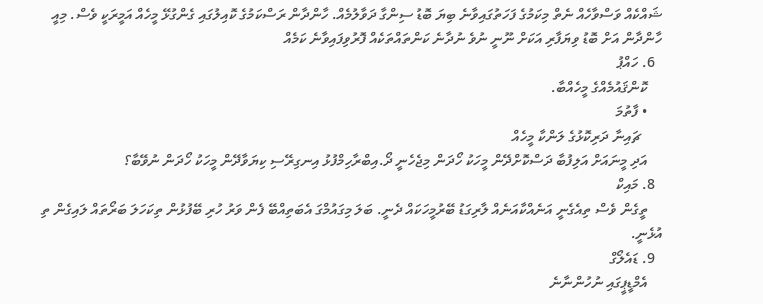ޝައްކެއް ވަސްވާހެއް ނެތް މިކަމުގެ ފަހަތުގައިވާނެ ބިޔަ ބޮޑު ސިންގާ ދަވާލުމެއް. ހާންދާން ރަސްކަމުގެ ކޮއިލުގައި ގެންގުޅޭ މީހެއް އަމީރަކީ ވެސް. މިއީ ހާންދާން އަށް ބޮޑު ވިޔަފާރި އަކަށް ނޫނީ ނުވެ ނުދާނެ ކަންތައްތަކެއް ފޮރުވިފައިވާނެ ކަމެއް
  6. ހައްޕު
    ކޮންޤައުމެއްގެ މީހެއްބާ.
    • ފާތުމަ
      ޗައިނާ ދަރިކޮޅުގެ ލަންކާ މީހެއް
    އަދި މީނައަށް އަލިފުބާ ދަސްކޮށްދޭން މީހަކު ހޯދަން މިޖެހެނީ ދޯ.އިބްރާހިމްފުޅު އިނގިރޭސި ކިޔަވާދޭން މީހަކު ހޯދަން ނުވޭބާ؟
  8. މައިކް
    ތީގެން ވެސް ތިއެގެނީ އަނެއްކާއަނެއް ލާރިގަޑު ބޭރުމީހަކައް ދެނީ. ބަލަ މިގައުމްގަ އެބަތިއްބޭ ފެން ވަރު ހުރި ބޭފުޅުން ތިކަހަލަ ބަރޯތައް ލައިގެން ތި އުޅެނީ.
  9. ޑައެލޯގް
    އެމްޑީޕީގައި ނުހުންނާނެ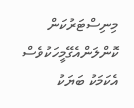މިނިސްޓަރުކަން ކޮންލަންއެގޭމީހަކުވެސް އެކަމަކު ބަޔަކު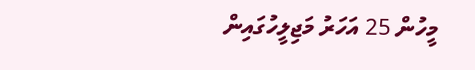މީހުން 25 އަހަރު މަޖިލީހުގައިން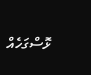ޅޮސްގަހެއް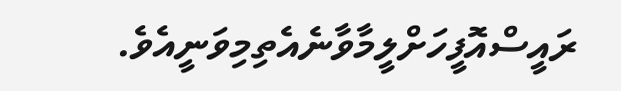ރައީސްއޮފީހަށްލީމާވާނެއެތިމިވަނީއެވެ.